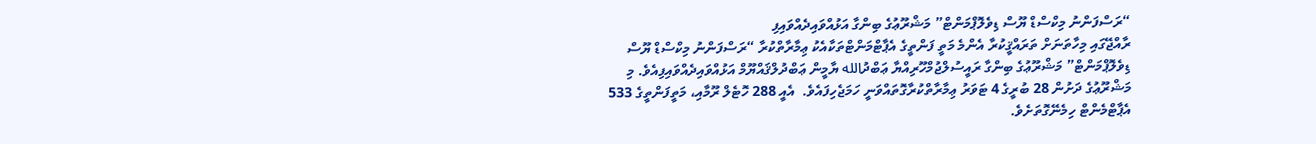“ރަސްފަންނު މިކްސްޑް ޔޫސް ޑިވެލޮޕްމަންޓް” މަޝްރޫޢުގެ ބިންގާ އަޅުއްވައިދެއްވައިފި
ރާއްޖޭގައި މިހާތަނަށް ތަރައްޤީކުރާ އެންމެ މަތީ ފަންތީގެ އެޕާޓްމަންޓްތަކާއެކު ޢިމާރާތްކުރާ “ރަސްފަންނު މިކްސްޑް ޔޫސް ޑިވެލޮޕްމަންޓް” މަޝްރޫޢުގެ ބިންގާ ރައީސުލްޖުމްހޫރިއްޔާ ޢަބްދުالله ޔާމީން ޢަބްދުލްޤައްޔޫމް އަޅުއްވައިދެއްވައިފިއެވެ. މި މަޝްރޫޢުގެ ދަށުން 28 ބުރީގެ 4 ޓަވަރު ޢިމާރާތްކުރާގޮތައްވަނީ ހަމަޖެހިފައެވެ.  އެއީ 288 ހޮޓެލް ރޫމާއި، މަތީފަންތީގެ 533 އެޕާޓްމެންޓް ހިމެނޭގޮތަށެވެ.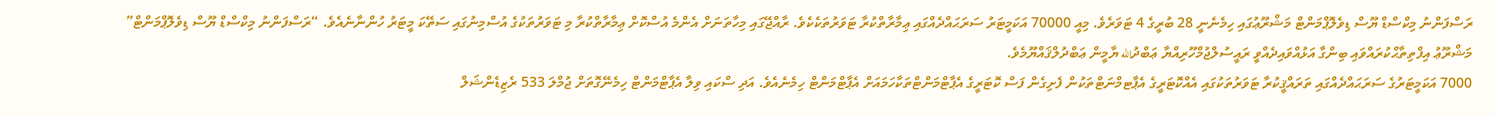ރަސްފަންނު މިކްސްޑް ޔޫސް ޑިވެލޮޕްމަންޓް މަޝްރޫޢުގައި ހިމެނެނީ 28 ބުރީގެ 4 ޓަވަރެވެ. މިއީ 70000 އަކަމީޓަރު ސަރަޙައްދެއްގައި ޢިމާރާތްކުރާ ޓަވަރުތަކެކެވެ. ރާއްޖޭގައި މިހާތަނަށް އެންމެ އުސްކޮށް ޢިމާރާތްކުރާ މި ޓަވަރުތަކުގެ އުސްމިނުގައި ސަތޭކަ މީޓަރު ހުންނާނެއެވެ. “ރަސްފަންނު މިކްސްޑް ޔޫސް ޑިވެލޮޕްމަންޓް” މަޝްރޫޢު އިފްތިތާޙްކުރައްވައި ބިންގާ އަޅުއްވައިދެއްވީ ރައީސުލްޖުމްހޫރިއްޔާ ޢަބްދުالله ޔާމީން ޢަބްދުލްޤައްޔޫމެވެ.
7000 އަކަމީޓަރުގެ ސަރަޙައްދެއްގައި ތަރައްޤީކުރާ ޓަވަރުތަކުގައި އެއްކޮޓަރީގެ އެޕާޓމްނަޓްތަކުން ފެށިގެން ފަސް ކޮޓަރީގެ އެޕާޓްމަންޓްތަކާހަމައަށް އެޕާޓްމަންޓް ހިމެނެއެވެ. އަދި ސްކައި ވިލާ އެޕާޓްމަންޓް ހިމެނޭގޮތަށް ޖުމްލަ 533 ރެޒިޑެންޝަލް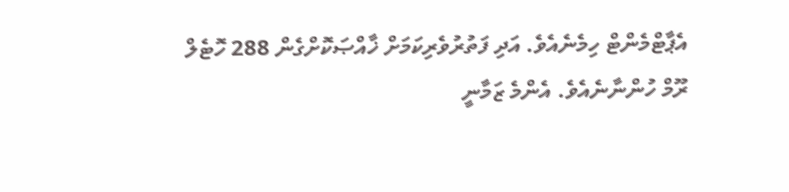އެޕާޓްމެންޓް ހިމެނެއެވެ. އަދި ފަތުރުވެރިކަމަށް ޚާއްޞަކޮށްގެން 288 ހޮޓެލް ރޫމް ހުންނާނެއެވެ. އެންމެ ޒަމާނީ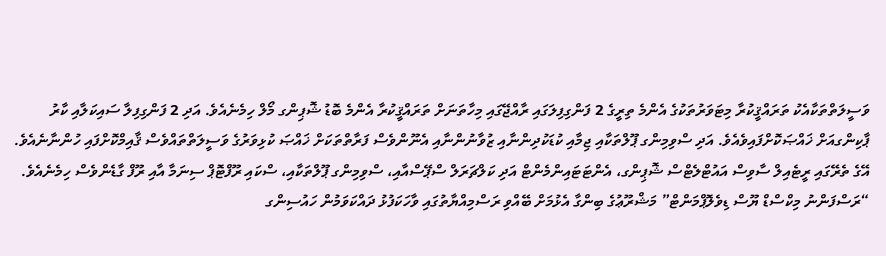ވަސީލަތްތަކާއެކު ތަރައްޤީކުރާ މިޓަވަރުތަކުގެ އެންމެ ތިރީގެ 2 ފަންގިފިލަގައި ރާއްޖޭގައި މިހާތަނަށް ތަރައްޤީކުރާ އެންމެ ބޮޑު ޝޮޕިންގ މޯލް ހިމެނެއެވެ. އަދި 2 ފަންގިފިލާ ސައިކަލާއި ކާރު ޕާކިންގއަށް ޚައްޞަކޮށްފައިވެއެވެ. އަދި ސްވިމިންގ ޕޫލްތަކާއި ޖިމާއި ކުޑަކުދިންނާއި ޒުވާނުންނާއި އެނޫންވެސް ފަރާތްތަކަށް ޚައްޞަ ކުޅިވަރުގެ ވަސީލަތްތައްވެސް ޤާއިމްކޮށްފައި ހުންނާނެއެވެ.
އޭގެ ތެރޭގައި ރީޓެއިލް ސާވިސް އައުޓްލެޓްސް ޝޮޕިންގ، އެންޓަޓައިންމެންޓް އަދި ކަލްޗަރަލް ސްޕޭސްއާއި، ސްވިމިންގ ޕޫލްތަކާއި، ސްކައި ރޫފްޓޮޕް ސިނަމާ އާއި ރޫފް ގާޑެންވެސް ހިމެނެއެވެ.
“ރަސްފަންނު މިކްސްޑް ޔޫސް ޑިވެލޮޕްމަންޓް” މަޝްރޫޢުގެ ބިންގާ އެޅުމަށް ބޭއްވި ރަސްމިއްޔާތުގައި ވާހަކަފުޅު ދައްކަވަމުން ހައުސިންގ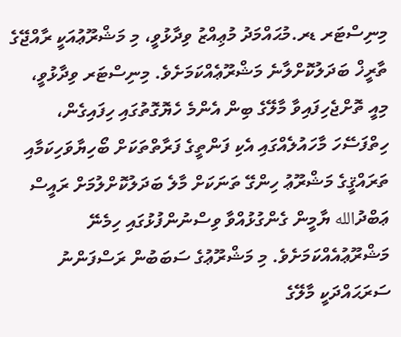މިނިސްޓަރ ޑރ.މުޙައްމަދު މުޢިއްޒު ވިދާޅުވީ، މި މަޝްރޫޢުއަކީ ރާއްޖޭގެ ތާރީޚް ބަދަލުކޮށްލާނެ މަޝްރޫޢެއްކަމަށެވެ. މިނިސްޓަރ ވިދާޅުވީ، މިއީ ތޮށްޖެހިފައިވާ މާލޭގެ ބިން އެންމެ ހެޔޮގޮތުގައި ހިފައިގެން، ހިތްފަސޭހަ މާހައުލެއްގައި އެކި ފަންތީގެ ފަރާތްތަކަށް ބޯހިޔާވަހިކަމާއި ތަރައްޤީގެ މަޝްރޫޢު ހިންގޭ ތަނަކަށް މާލެ ބަދަލުކޮށްލުމަށް ރައީސް ޢަބްދުالله ޔާމީން ގެންގުޅުއްވާ ވިސްނުންފުޅުގައި ހިމެނޭ މަޝްރޫޢުއެއްކަމަށެވެ. މި މަޝްރޫޢުގެ ސަބަބުން ރަސްފަންނު ސަރަޙައްދަކީ މާލޭގެ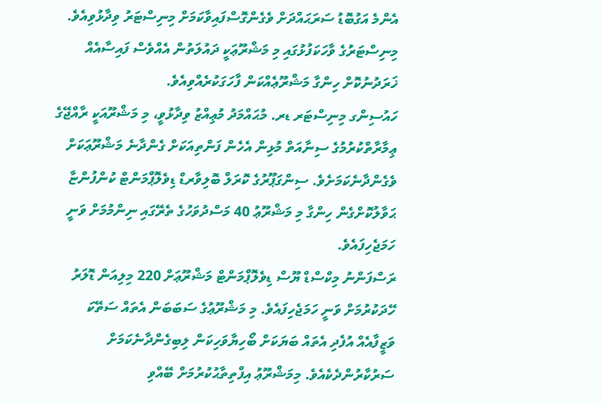އެންމެ އަގުބޮޑު ސަރަޙައްދަށް ވެގެންގޮސްފައިވާކަމަށް މިނިސްޓަރު ވިދާޅުވިއެވެ. މިނިސްޓަރުގެ ވާހަކަފުޅުގައި މި މަޝްރޫޢަކީ ދައުލަތުން އެއްވެސް ފައިސާއެއް ޚަރަދުނުކޮށް ހިންގާ މަޝްރޫޢެއްކަން ފާހަގަކުރެއްވިއެވެ.
ހައުސިންގ މިނިސްޓަރ ޑރ. މުޙައްމަދު މުޢިއްޒު ވިދާޅުވީ، މި މަޝްރޫއަކީ ރާއްޖޭގެ ޢިމާރާތްކުރުމުގެ ސިނާއަތް މުޅިން އެހެން ފަންތިއަކަށް ގެންދާނެ މަޝްރޫޢަކަށް ވެގެންދާނެކަމަށެވެ. ސިންގަޕޫރުގެ ކޮރަލް ބޮލިވާރޑް ޑިވެލޮޕްމަންޓް ކުންފުންޏާ ޙަވާލުކޮށްގެން ހިންގާ މި މަޝްރޫޢު 40 މަސްދުވަހުގެ ތެރޭގައި ނިންމުމަށް ވަނީ ހަމަޖެހިފައެވެ.
ރަސްފަންނު މިކްސްޑް ޔޫސް ޑިވެލޮޕްމަންޓް މަޝްރޫޢަށް 220 މިލިއަން ޑޮލަރު ހޭދަކުރުމަށް ވަނީ ހަމަޖެހިފައެވެ. މި މަޝްރޫޢުގެ ސަބަބަން އެތައް ސަތޭކަ ވަޒީފާއެއް އުފެދި އެތައް ބަޔަކަށް ބޯހިޔާވަހިކަން ލިބިގެންދާނެކަމަށް ސަރުކާރުންދެކެއެވެ. މިމަޝްރޫޢު އިފްތިތާޙުކުރުމަށް ބޭއްވި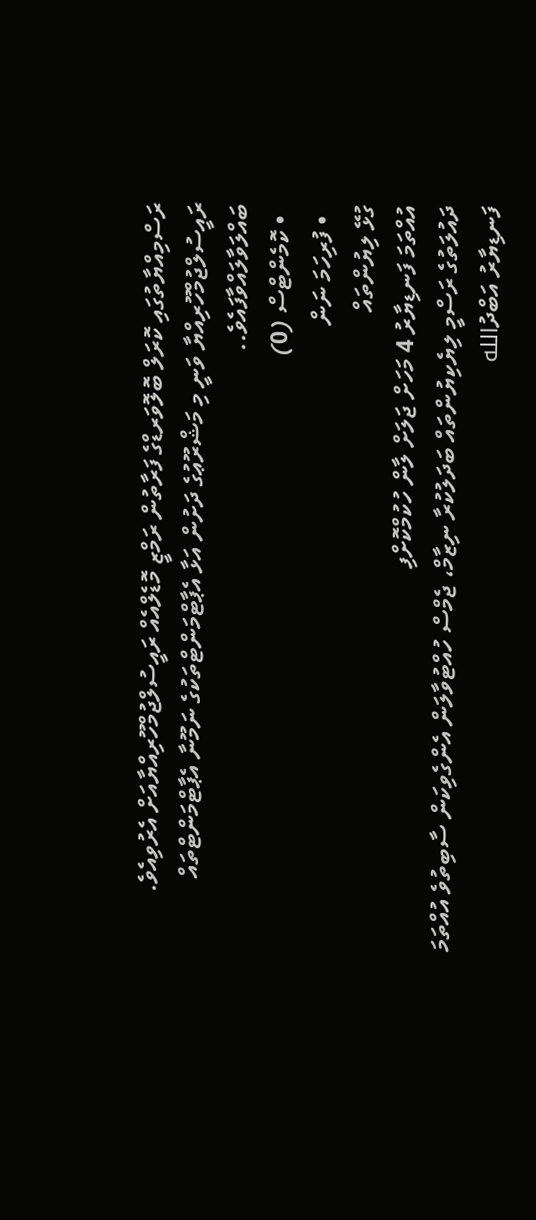ރަސްމިއްޔާތުގައި ކޮރަލް ބޮލޮވަރޑްގެ ފަރާތުން ރަމްޒީ މޮޑެލްއެއް ރައީސުލްޖުމްހޫރިއްޔާއަށް އެރުވިއެވެ. ރައީސުލްޖުމްހޫރިއްޔާ ވަނީ މި މަޝްރޫޢުގެ ދަށުން އަޅާ އެޕާޓްމަންޓްތަކުގެ ނަމޫނާ އެޕާޓްމަންޓްތައް ބައްލަވާލައްވާފައެވެ..
  • ކޮމެންޓްސް (0)
  • ފުރިހަމަ ނަން
ގުޅޭ ލިޔުންތައް
އުއްތަމަ ފަނޑިޔާރު 4 މަހަށް ޖަލަށް ލާން ހުކުމްކޮށްފި
ދައުލަތުގެ ރަސްމީ ލިޔެކިޔުންތައް ބަދަލުކުރާ ނިޒާމް، ޖެމްސް ހުއްޓުވާލަން އެންގެވިކަން ސާބިތުވެ އުއްތަމަ ފަނޑިޔާރު އަބްދުالله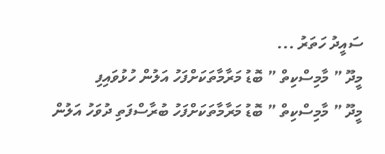ސައީދު ހަތަރު ...
މީދޫ ” މާމިސްކިތް ” ބޮޑު މަރާމާތަކަށްފަހު އަލުން ހުޅުވައިފި
މީދޫ ” މާމިސްކިތް ” ބޮޑު މަރާމާތަކަށްފަހު ބުރާސްފަތި ދުވަހު އަލުން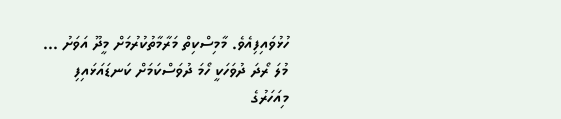ހުޅުވައިފިއެވެ. މާމިސްކިތް މަރާމާތުކުރުމަށް މީދޫ އަވަށު ...
މުލަ ރޯދަ ދުވަހަކީ ހޯމަ ދުވަސްކަމަށް ކަނޑައަޅައިފި
މިއަހަރުގެ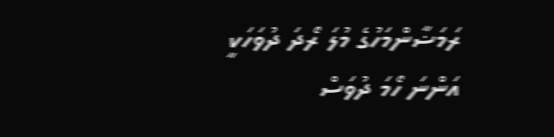ރަމަޟާންމަހުގެ މުލަ ރޯދަ ދުވަހަކީ އަންނަ ހޯމަ ދުވަސް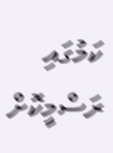ކަމުގައި ރަސްމީކޮށް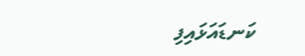ކަނޑައަޅައިފި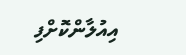އިއުލާންކޮށްފި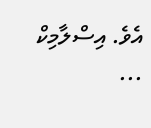އެވެ. އިސްލާމިކް ...